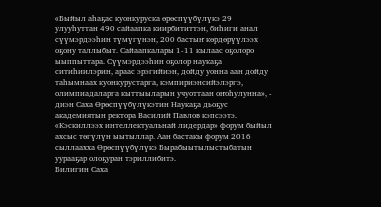«Быйыл аһаҕас куонкуруска өрөспүүбүлүкэ 29 улууһуттан 490 сайаапка киирбититтэн, биһиги анал сүүмэрдээһин түмүгүнэн, 200 бастыҥ көрдөрүүлээх оҕону таллыбыт. Сайаапкалары 1-11 кылаас оҕолоро ыыппыттара. Сүүмэрдээһин оҕолор наукаҕа ситиһиилэрин, араас эрэгийиэн, дойду уонна аан дойду таһымнаах куонкурустарга, кэмпириэнсийэлэргэ, олимпиадаларга кыттыыларын учуоттаан оҥоһулунна», - диэн Саха Өрөспүүбүлүкэтин Наукаҕа дьоҕус академиятын ректора Василий Павлов кэпсээтэ.
«Кэскиллээх интеллектуальнай лидердар» форум быйыл ахсыс төгүлүн ыытыллар. Аан бастакы форум 2016 сыллаахха Өрөспүүбүлүкэ Бырабыытылыстыбатын уурааҕар олоҕуран тэриллибитэ.
Билигин Саха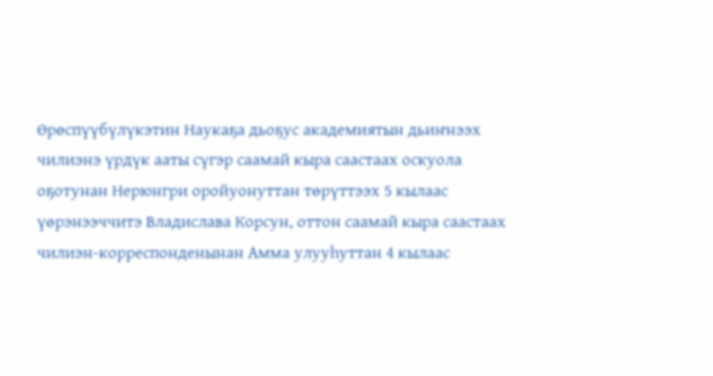Өрөспүүбүлүкэтин Наукаҕа дьоҕус академиятын дьиҥнээх чилиэнэ үрдүк ааты сүгэр саамай кыра саастаах оскуола оҕотунан Нерюнгри оройуонуттан төрүттээх 5 кылаас үөрэнээччитэ Владислава Корсун, оттон саамай кыра саастаах чилиэн-корреспонденынан Амма улууһуттан 4 кылаас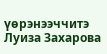үөрэнээччитэ Луиза Захарова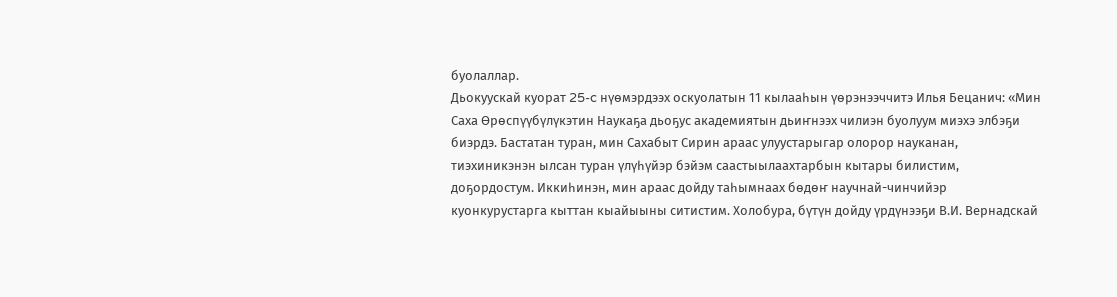буолаллар.
Дьокуускай куорат 25-c нүөмэрдээх оскуолатын 11 кылааһын үөрэнээччитэ Илья Бецанич: «Мин Саха Өрөспүүбүлүкэтин Наукаҕа дьоҕус академиятын дьиҥнээх чилиэн буолуум миэхэ элбэҕи биэрдэ. Бастатан туран, мин Сахабыт Сирин араас улуустарыгар олорор науканан, тиэхиникэнэн ылсан туран үлүһүйэр бэйэм саастыылаахтарбын кытары билистим, доҕордостум. Иккиһинэн, мин араас дойду таһымнаах бөдөҥ научнай-чинчийэр куонкурустарга кыттан кыайыыны ситистим. Холобура, бүтүн дойду үрдүнээҕи В.И. Вернадскай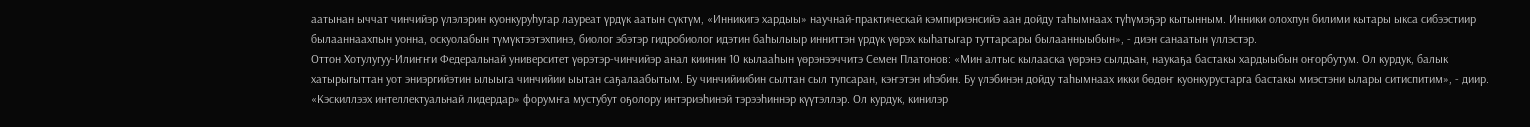аатынан ыччат чинчийэр үлэлэрин куонкуруһугар лауреат үрдүк аатын сүктүм, «Инникигэ хардыы» научнай-практическай кэмпириэнсийэ аан дойду таһымнаах түһүмэҕэр кытынным. Инники олохпун билими кытары ыкса сибээстиир былааннаахпын уонна, оскуолабын түмүктээтэхпинэ, биолог эбэтэр гидробиолог идэтин баһылыыр инниттэн үрдүк үөрэх кыһатыгар туттарсары былаанныыбын», - диэн санаатын үллэстэр.
Оттон Хотулугуу-Илиҥҥи Федеральнай университет үөрэтэр-чинчийэр анал киинин 10 кылааһын үөрэнээччитэ Семен Платонов: «Мин алтыс кылааска үөрэнэ сылдьан, наукаҕа бастакы хардыыбын оҥорбутум. Ол курдук, балык хатырыгыттан уот эниэргийэтин ылыыга чинчийии ыытан саҕалаабытым. Бу чинчийиибин сылтан сыл тупсаран, кэҥэтэн иһэбин. Бу үлэбинэн дойду таһымнаах икки бөдөҥ куонкурустарга бастакы миэстэни ылары ситиспитим», - диир.
«Кэскиллээх интеллектуальнай лидердар» форумҥа мустубут оҕолору интэриэһинэй тэрээһиннэр күүтэллэр. Ол курдук, кинилэр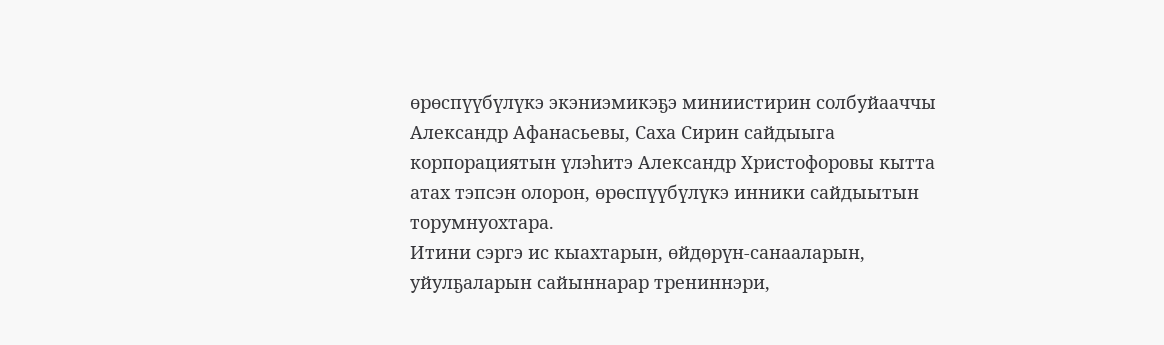өрөспүүбүлүкэ экэниэмикэҕэ миниистирин солбуйааччы Александр Афанасьевы, Саха Сирин сайдыыга корпорациятын үлэһитэ Александр Христофоровы кытта атах тэпсэн олорон, өрөспүүбүлүкэ инники сайдыытын торумнуохтара.
Итини сэргэ ис кыахтарын, өйдөрүн-санааларын, уйулҕаларын сайыннарар трениннэри,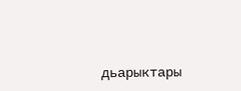дьарыктары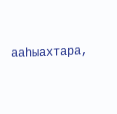ааһыахтара,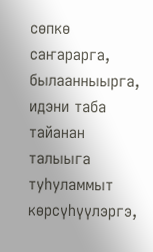сөпкө саҥарарга, былаанныырга, идэни таба тайанан талыыга туһуламмыт көрсүһүүлэргэ,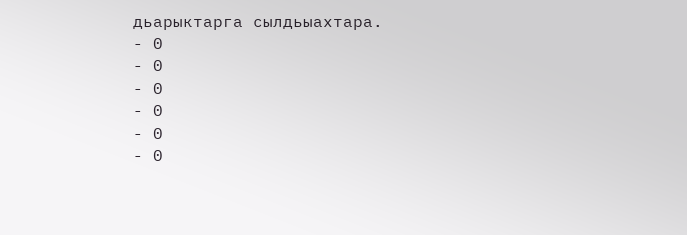дьарыктарга сылдьыахтара.
- 0
- 0
- 0
- 0
- 0
- 0